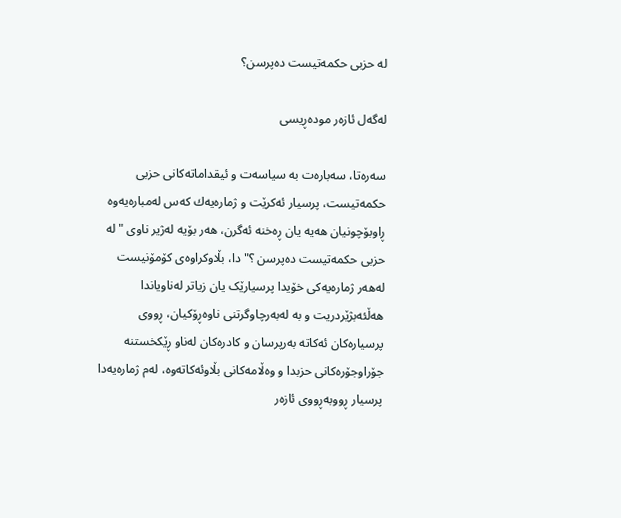له‌ حزبی‌ حكمه‌تیست ده‌پرسن؟

له‌گه‌ل ئازه‌ر موده‌ڕیسی‌

سه‌ره‌تا، سه‌باره‌ت به‌ سیاسه‌ت و ئیقداماته‌كانی‌ حزبی‌ حكمه‌تیست، پرسیار ئه‌كرێت و ژماره‌یه‌ك كه‌س له‌مباره‌یه‌وه‌ ڕاوبۆچونیان هه‌یه‌ یان ڕه‌خنه‌ ئه‌گرن، هه‌ر بۆیه‌ له‌ژیر ناوی‌ "له‌ حزبی‌ حكمه‌تیست ده‌پرسن ؟" دا، بڵاوكراوه‌ی‌ كۆمۆنیست له‌هه‌ر ژماره‌یه‌كی‌ خۆیدا پرسیارێک یان زیاتر له‌ناویاندا هه‌ڵئه‌بژێردریت و به‌ له‌به‌رچاوگرتنی‌ ناوه‌ڕۆكیان، ڕووی‌ پرسیاره‌كان ئه‌كاته‌ به‌رپرسان و كادره‌كان له‌ناو ڕێكخستنه‌ جۆراوجۆره‌كانی‌ حزبدا و وه‌ڵامه‌كانی‌ بڵاوئه‌كاته‌وه‌، له‌م ژماره‌یه‌دا پرسیار ڕووبه‌ڕووی‌ ئازه‌ر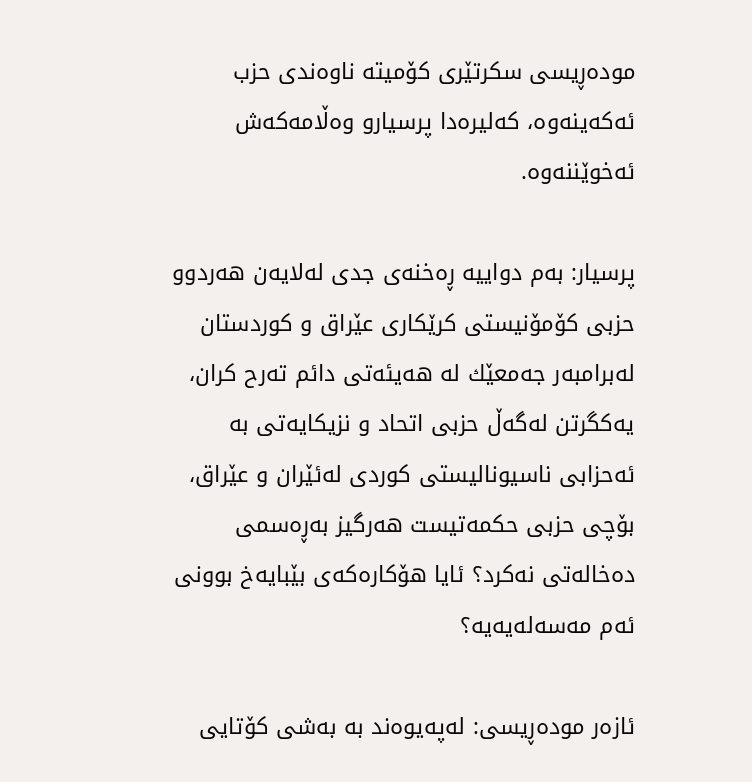موده‌ڕیسی‌ سكرتێری‌ كۆمیته‌ ناوه‌ندی‌ حزب ئه‌كه‌ینه‌وه‌، كه‌لیره‌دا پرسیارو وه‌ڵامه‌که‌ش ئه‌خوێننه‌وه‌.

پرسیار: به‌م دواییه‌ ڕه‌خنه‌ی‌ جدی‌ له‌لایه‌ن هه‌ردوو حزبی‌ كۆمۆنیستی‌ كرێكاری‌ عێراق و كوردستان له‌برامبه‌ر جه‌معێك له‌ هه‌یئه‌تی‌ دائم ته‌رح كران، یه‌كگرتن له‌گه‌ڵ حزبی اتحاد و نزیكایه‌تی‌ به‌ ئه‌حزابی‌ ناسیونالیستی‌ كوردی‌ له‌ئێران و عێراق، بۆچی‌ حزبی‌ حكمه‌تیست هه‌رگیز به‌ڕه‌سمی‌ ده‌خاله‌تی‌ نه‌كرد؟ ئایا هۆكاره‌كه‌ی‌ بێبایه‌خ بوونی‌ ئه‌م مه‌سه‌له‌یه‌یه‌؟

ئازه‌ر موده‌ڕیسی‌: له‌په‌یوه‌ند به‌ به‌شی‌ كۆتایی‌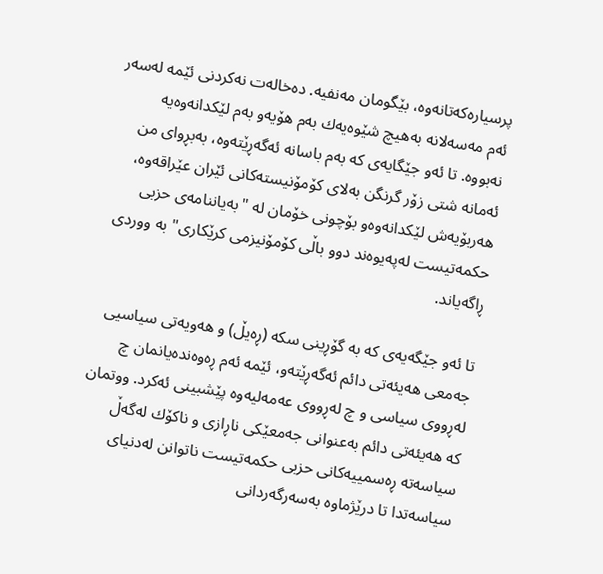پرسیاره‌كه‌تانه‌وه‌، بێگومان مه‌نفیه‌. ده‌خاله‌ت نه‌كردنی‌ ئێمه‌ له‌سه‌ر ئه‌م مه‌سه‌لانه‌ به‌هیچ شێوه‌یه‌ك به‌م هۆیه‌و به‌م لێكدانه‌وه‌یه‌ نه‌بووه‌. تا ئه‌و جێگایه‌ی‌ كه‌ به‌م باسانه‌ ئه‌گه‌ڕێته‌وه‌، به‌بڕوای‌ من ئه‌مانه‌ شتی‌ زۆر گرنگن به‌لای‌ كۆمۆنیسته‌كانی‌ ئێران عێراقه‌وه‌، هه‌ربۆیه‌ش لێكدانه‌وه‌و بۆچونی‌ خۆمان له‌ "به‌یاننامه‌ی‌ حزبی‌ حكمه‌تیست له‌په‌یوه‌ند دوو باڵی‌ كۆمۆنیزمی‌ كرێكاری‌" به‌ ووردی‌ ڕاگه‌یاند.

تا ئه‌و جێگه‌یه‌ی‌ كه‌ به‌ گۆڕینی‌ سكه‌ (ڕه‌یڵ) و هه‌ویه‌تی‌ سیاسیی‌ جه‌معی‌ هه‌یئه‌تی‌ دائم ئه‌گه‌ڕێته‌و، ئێمه‌ ئه‌م ڕه‌وه‌نده‌یانمان چ له‌ڕووی‌ سیاسی‌ و چ له‌ڕووی‌ عه‌مه‌لیه‌وه‌ پێشبینی‌ ئه‌كرد. ووتمان كه‌ هه‌یئه‌تی‌ دائم به‌عنوانی‌ جه‌معێكی‌ ناڕازی‌ و ناكۆك له‌گه‌ڵ‌ سیاسه‌ته‌ ڕه‌سمییه‌كانی‌ حزبی‌ حكمه‌تیست ناتوانن له‌دنیای‌ سیاسه‌تدا تا درێژماوه‌ به‌سه‌رگه‌ردانی‌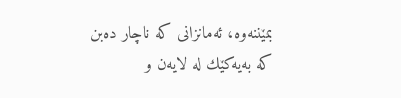بمێننه‌وه‌، ئه‌مانزانی‌ كه‌ ناچار ده‌بن كه‌ به‌یه‌كێك له‌ لایه‌ن و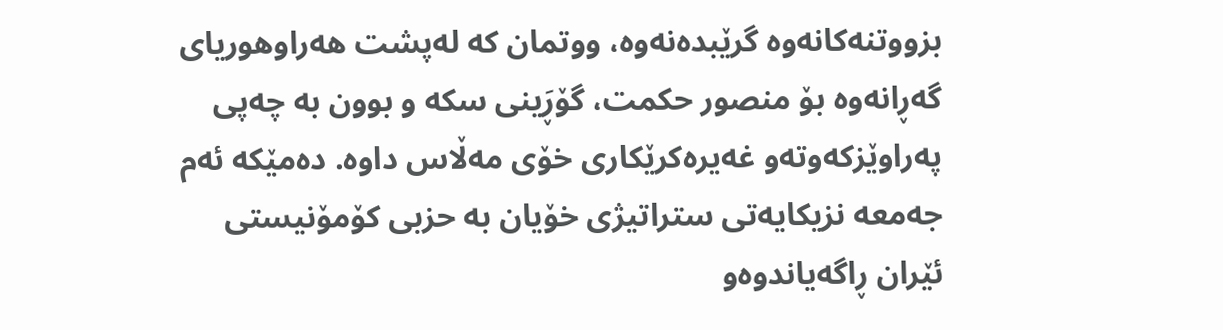بزووتنه‌كانه‌وه‌ گرێبده‌نه‌وه‌، ووتمان كه‌ له‌پشت هه‌راوهوریای‌ گه‌ڕانه‌وه‌ بۆ منصور حكمت، گۆڕَینی‌ سكه‌ و بوون به‌ چه‌پی‌ په‌راوێزكه‌وته‌و غه‌یره‌كرێكاری‌ خۆی‌ مه‌ڵاس داوه‌. ده‌مێكه‌ ئه‌م جه‌معه‌ نزیكایه‌تی‌ ستراتیژی‌ خۆیان به‌ حزبی‌ كۆمۆنیستی‌ ئێران ڕاگه‌یاندوه‌و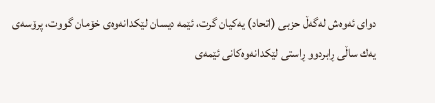دوای‌ ئه‌وه‌ش له‌گه‌ڵ‌ حزبی‌ (اتحاد) یه‌كیان گرت، ئێمه‌ دیسان لێكدانه‌وه‌ی‌ خۆمان گووت، پرۆسه‌ی‌ یه‌ك ساڵی‌ ڕابردوو ڕاستی‌ لێكدانه‌وه‌كانی‌ ئێمه‌ی‌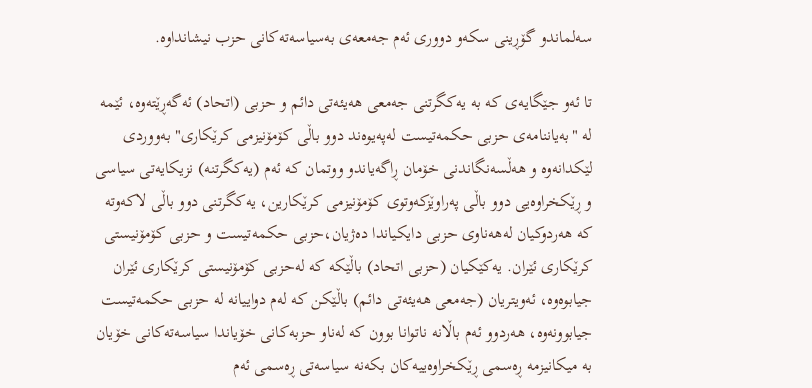سه‌لماندو گۆڕینی‌ سكه‌و دووری‌ ئه‌م جه‌معه‌ی‌ به‌سیاسه‌ته‌كانی‌ حزب نیشانداوه‌.

تا ئه‌و جێگایه‌ی‌ كه‌ به‌ یه‌كگرتنی‌ جه‌معی‌ هه‌یئه‌تی‌ دائم و حزبی‌ (اتحاد) ئه‌گه‌ڕێته‌وه‌، ئێمه‌ له‌ "به‌یاننامه‌ی‌ حزبی‌ حكمه‌تیست له‌په‌یوه‌ند دوو باڵی‌ كۆمۆنیزمی‌ كرێكاری‌" به‌ووردی‌ لێكدانه‌وه‌ و هه‌ڵسه‌نگاندنی‌ خۆمان ڕاگه‌یاندو ووتمان كه‌ ئه‌م (یه‌كگرتنه‌) نزیكایه‌تی‌ سیاسی‌ و ڕێكخراوه‌یی‌ دوو باڵی‌ په‌راوێزكه‌وتوی‌ كۆمۆنیزمی‌ كرێكارین، یه‌كگرتنی‌ دوو باڵی‌ لاكه‌وته‌ كه‌ هه‌ردوكیان له‌هه‌ناوی‌ حزبی‌ دایكیاندا ده‌ژیان،حزبی‌ حكمه‌تیست و حزبی كۆمۆنیستی‌ كرێكاری‌ ئێران. یه‌كێكیان (حزبی‌ اتحاد) باڵێكه‌ كه‌ له‌حزبی‌ كۆمۆنیستی‌ كرێكاری‌ ئێران جیابوه‌وه‌، ئه‌ویتریان (جه‌معی‌ هه‌یئه‌تی‌ دائم) باڵێكن كه‌ له‌م دواییانه‌ له‌ حزبی‌ حكمه‌تیست جیابوونه‌وه‌، هه‌ردوو ئه‌م باڵانه‌ ناتوانا بوون كه‌ له‌ناو حزبه‌كانی‌ خۆیاندا سیاسه‌ته‌كانی‌ خۆیان به‌ میكانیزمه‌ ڕه‌سمی‌ ڕێكخراوه‌ییه‌كان بكه‌نه‌ سیاسه‌تی‌ ڕه‌سمی ئه‌م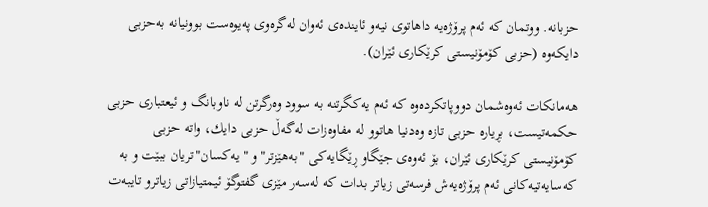حزبانه‌. ووتمان كه‌ ئه‌م پرۆژه‌یه‌ داهاتوی‌ نیه‌و ئاینده‌ی‌ ئه‌وان له‌گره‌وی‌ په‌یوه‌ست بوونیانه‌‌ به‌حزبی‌ دایكه‌وه‌ (حزبی‌ كۆمۆنیستی‌ كرێكاری‌ ئێران).

هه‌مانكات ئه‌وه‌شمان دووپاتكرده‌وه‌ كه‌ ئه‌م یه‌كگرتنه‌ به‌ سوود وه‌رگرتن له‌ ناوبانگ و ئیعتباری‌ حزبی‌ حكمه‌تیست، بڕیاره‌ حزبی‌ تازه‌ وه‌دنیا هاتوو له‌ مفاوه‌زات له‌گه‌ڵ‌ حزبی‌ دایك، واته‌ حزبی‌ كۆمۆنیستی‌ كرێكاری‌ ئێران، بۆ ئه‌وه‌ی‌ جێگاو ڕێگایه‌كی‌ "به‌هێزتر"و "یه‌كسان"تریان ببێت و به‌ كه‌سایه‌تیه‌كانی‌ ئه‌م پرۆژه‌یه‌ش فرسه‌تی‌ زیاتر بدات كه‌ له‌سه‌ر مێزی‌ گفتوگۆ ئیمتیازاتی‌ زیاترو تایبه‌ت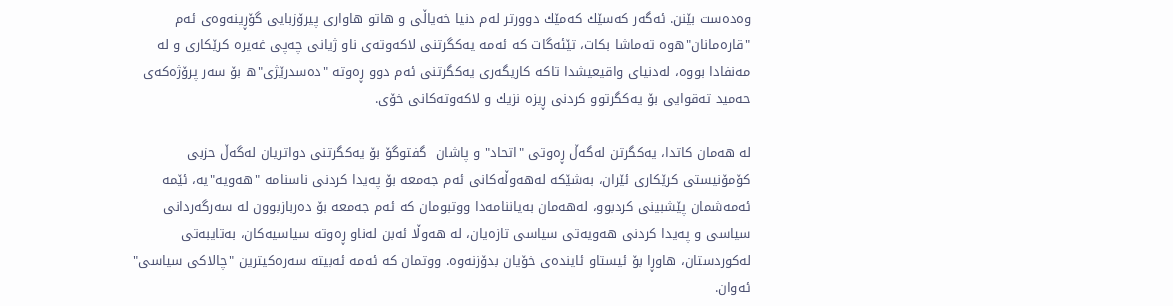وه‌ده‌ست بێنن. ئه‌گه‌ر كه‌سێك كه‌مێك دوورتر له‌م دنیا خه‌یاڵی‌ و هاتو هاواری‌ پیرۆزبایی‌ گۆڕینه‌وه‌ی‌ ئه‌م "قاره‌مانان"ه‌وه‌‌ ته‌ماشا بكات، تێئه‌گات كه‌ ئه‌مه‌ یه‌كگرتنی لاكه‌وته‌ی‌ ناو ژیانی‌ چه‌پی‌ غه‌یره‌ كرێكاری‌ و له‌ مه‌نفادا بووه‌، له‌دنیای‌ واقیعیشدا تاكه‌ كاریگه‌ری‌ یه‌كگرتنی‌ ئه‌م دوو ڕه‌وته‌ "ده‌سدرێژی‌"ه‌ بۆ سه‌ر پرۆژه‌كه‌ی‌ حه‌مید ته‌قوایی‌ بۆ یه‌كگرتوو كردنی‌ ڕیزه‌ نزیك و لاكه‌وته‌كانی‌ خۆی‌.

له‌ هه‌مان كاتدا، یه‌كگرتن له‌گه‌ڵ‌ ڕه‌وتی‌ "اتحاد" و پاشان  گفتوگۆ بۆ یه‌كگرتنی‌ دواتریان له‌گه‌ڵ‌ حزبی‌ كۆمۆنیستی‌ كرێكاری‌ ئێران، به‌شێكه‌ له‌هه‌وڵه‌كانی‌ ئه‌م جه‌معه‌ بۆ په‌یدا كردنی‌ ناسنامه‌ "هه‌ویه‌"یه‌، ئێمه‌ ئه‌مه‌شمان پێشبینی‌ كردبوو، له‌هه‌مان به‌یاننامه‌دا ووتبومان كه‌ ئه‌م جه‌معه‌ بۆ ده‌ربازبوون له‌ سه‌رگه‌ردانی‌ سیاسی‌ و په‌یدا كردنی‌ هه‌ویه‌تی‌ سیاسی‌ تازه‌یان، له‌ هه‌وڵا ئه‌بن له‌ناو ڕه‌وته‌ سیاسیه‌كان، به‌تایبه‌تی‌ له‌كوردستان، هاوڕا بۆ ئیستاو ئاینده‌ی‌ خۆیان بدۆزنه‌وه‌. ووتمان كه‌ ئه‌مه‌ ئه‌بیته‌ سه‌ره‌كیترین "چالاكی‌ سیاسی‌" ئه‌وان.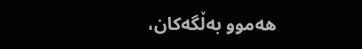هه‌موو به‌ڵگه‌كان،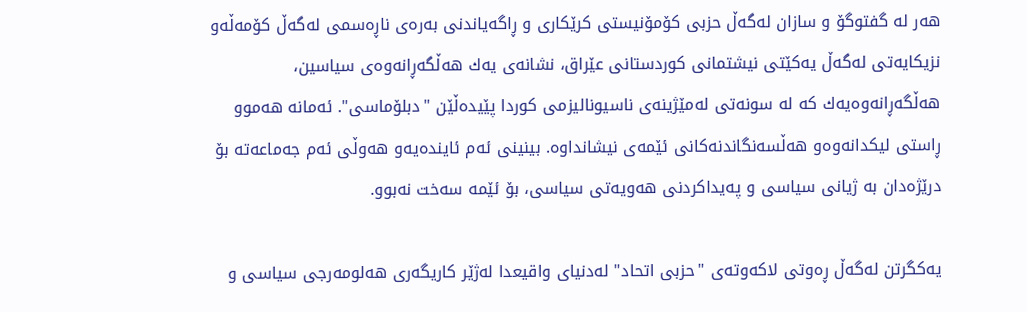هه‌ر له‌ گفتوگۆ و سازان له‌گه‌ڵ‌ حزبی‌ كۆمۆنیستی‌ كرێكاری‌ و ڕاگه‌یاندنی‌ به‌ره‌ی‌ ناڕه‌سمی‌ له‌گه‌ڵ‌ كۆمه‌ڵه‌و نزیكایه‌تی‌ له‌گه‌ڵ یه‌كێتی‌ نیشتمانی‌ كوردستانی‌ عێراق، نشانه‌ی‌ یه‌ك هه‌ڵگه‌ڕانه‌وه‌ی‌ سیاسین، هه‌ڵگه‌ڕانه‌وه‌یه‌ك كه‌ له‌ سونه‌تی‌ له‌مێژینه‌ی‌ ناسیونالیزمی‌ كوردا پێیده‌ڵێن "دبلۆماسی‌". ئه‌مانه‌ هه‌موو ڕاستی‌ لیكدانه‌وه‌و هه‌ڵسه‌نگاندنه‌كانی‌ ئێمه‌ی‌ نیشانداوه‌. بینینی‌ ئه‌م ئاینده‌یه‌و هه‌وڵی ئه‌م جه‌ماعه‌ته‌ بۆ درێژه‌دان به‌ ژیانی‌ سیاسی‌ و په‌یداكردنی‌ هه‌ویه‌تی‌ سیاسی‌، بۆ ئێمه‌ سه‌خت نه‌بوو.

یه‌كگرتن له‌گه‌ڵ‌ ڕه‌وتی‌ لاكه‌وته‌ی‌ "حزبی‌ اتحاد" له‌دنیای‌ واقیعدا له‌ژێر كاریگه‌ری‌ هه‌لومه‌رجی‌ سیاسی‌ و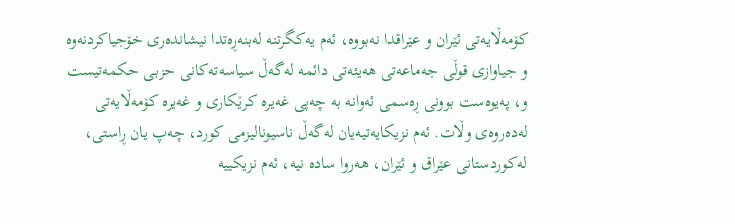كۆمه‌ڵایه‌تی‌ ئێران و عێراقدا نه‌بووه‌، ئه‌م یه‌كگرتنه‌ له‌بنه‌ڕه‌تدا نیشانده‌ری‌ خۆجیاكردنه‌وه‌ و جیاوازی‌ قوڵی‌ جه‌ماعه‌تی‌ هه‌یئه‌تی‌ دائمه‌ له‌گه‌ڵ‌ سیاسه‌ته‌كانی‌ حزبی‌ حكمه‌تیست و، په‌یوه‌ست بوونی‌ ڕه‌سمی‌ ئه‌وانه‌ به‌ چه‌پی‌ غه‌یره‌ كرێكاری‌ و غه‌یره‌ كۆمه‌ڵایه‌تی‌ له‌ده‌روه‌ی‌ وڵات. ئه‌م نزیكایه‌تیه‌یان له‌گه‌ڵ‌ ناسیونالیزمی‌ كورد، چه‌پ‌ یان ڕاستی‌، له‌كوردستانی‌ عێراق و ئێران، هه‌روا ساده‌ نیه‌، ئه‌م نزیكییه‌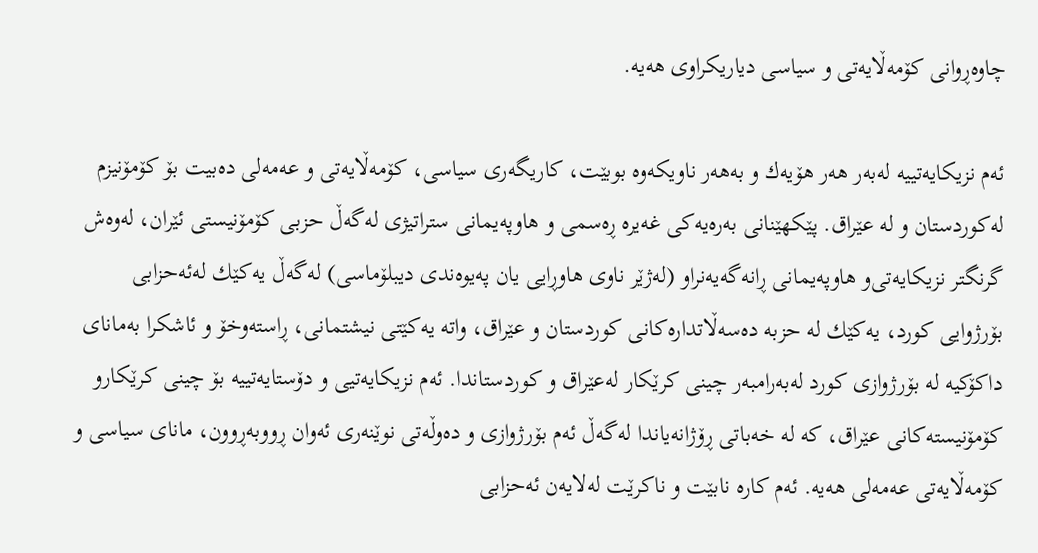چاوه‌ڕوانی‌ كۆمه‌ڵایه‌تی‌ و سیاسی‌ دیاریكراوی‌ هه‌یه‌.

ئه‌م نزیكایه‌تییه‌ له‌به‌ر هه‌ر هۆیه‌ك و به‌هه‌ر ناویكه‌وه‌ بوبێت، كاریگه‌ری‌ سیاسی‌، كۆمه‌ڵایه‌تی‌ و عه‌مه‌لی‌ ده‌بیت بۆ كۆمۆنیزم له‌كوردستان و له‌ عێراق. پێكهێنانی‌ به‌ره‌یه‌كی‌ غه‌یره‌ ڕه‌سمی‌ و هاوپه‌یمانی‌ ستراتیژی‌ له‌گه‌ڵ‌ حزبی‌ كۆمۆنیستی‌ ئێران، له‌وه‌ش گرنگتر نزیكایه‌تی‌و هاوپه‌یمانی‌ ڕانه‌گه‌یه‌نراو (له‌ژێر ناوی‌ هاوڕایی‌ یان په‌یوه‌ندی‌ دیبلۆماسی‌) له‌گه‌ڵ‌ یه‌كێك له‌ئه‌حزابی‌ بۆرژوایی‌ كورد، یه‌كێك له‌ حزبه‌ ده‌سه‌ڵاتداره‌كانی‌ كوردستان و عێراق، واته‌ یه‌كێتی‌ نیشتمانی‌، ڕاسته‌وخۆ و ئاشكرا به‌مانای‌ داكۆكیه‌ له‌ بۆرژوازی‌ كورد له‌به‌رامبه‌ر چینی‌ كرێكار له‌عێراق و كوردستاندا. ئه‌م نزیكایه‌تیی و دۆستایه‌تییه‌ بۆ چینی‌ كرێكارو كۆمۆنیسته‌كانی‌ عێراق، كه‌ له‌ خه‌باتی‌ ڕۆژانه‌یاندا له‌گه‌ڵ‌ ئه‌م بۆرژوازی‌ و ده‌وڵه‌تی‌ نوێنه‌ری‌ ئه‌وان ڕووبه‌ڕوون، مانای‌ سیاسی‌ و كۆمه‌ڵایه‌تی‌ عه‌مه‌لی‌ هه‌یه‌. ئه‌م كاره‌ نابێت و ناكرێت له‌لایه‌ن ئه‌حزابی‌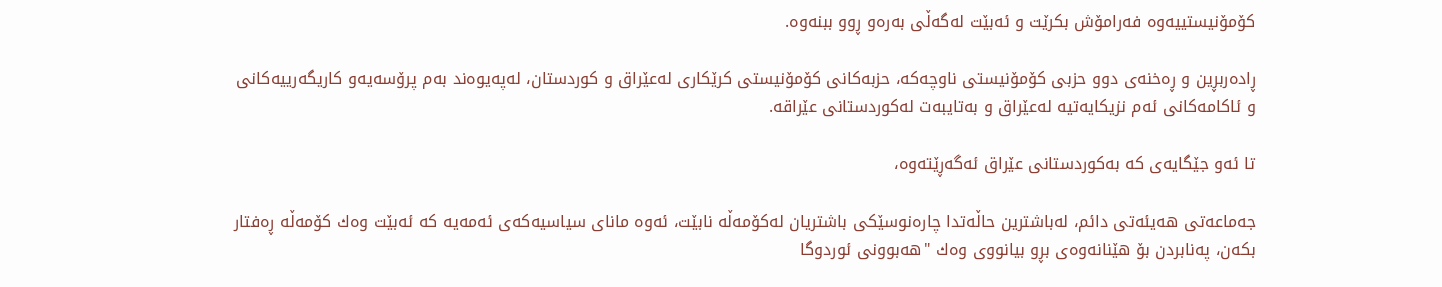كۆمۆنیستییه‌وه‌ فه‌رامۆش بكرێت و ئه‌بێت له‌گه‌ڵی‌ به‌ره‌و ڕوو ببنه‌وه‌.

ڕاده‌ربڕین و ڕه‌خنه‌ی‌ دوو حزبی‌ كۆمۆنیستی‌ ناوچه‌كه‌، حزبه‌كانی‌ كۆمۆنیستی‌ كرێكاری‌ له‌عێراق و كوردستان، له‌په‌یوه‌ند به‌م پرۆسه‌یه‌و كاریگه‌رییه‌كانی‌ و ئاكامه‌كانی‌ ئه‌م نزیكایه‌تیه‌ له‌عێراق و به‌تایبه‌ت له‌كوردستانی‌ عێراقه‌.

تا ئه‌و جێگایه‌ی‌ كه‌ به‌كوردستانی‌ عێراق ئه‌گه‌ڕێته‌وه‌،

جه‌ماعه‌تی‌ هه‌یئه‌تی‌ دائم، له‌باشترین حاڵه‌تدا چاره‌نوسێكی‌ باشتریان له‌كۆمه‌ڵه‌ نابێت، ئه‌وه‌ مانای‌ سیاسیه‌كه‌ی‌ ئه‌مه‌یه‌ كه‌ ئه‌بێت وه‌ك كۆمه‌ڵه‌ ڕه‌فتار بكه‌ن، په‌نابردن بۆ هێنانه‌وه‌ی‌ بڕو بیانووی‌ وه‌ك "هه‌بوونی‌ ئوردوگا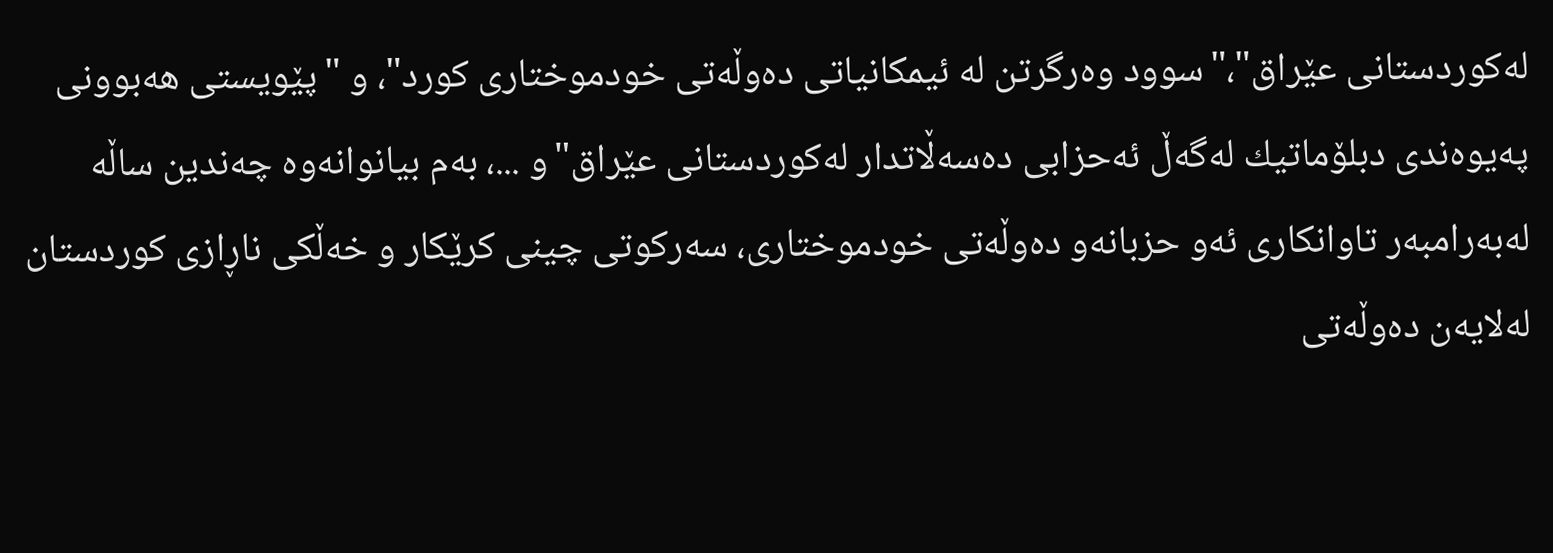له‌كوردستانی‌ عێراق"،"سوود وه‌رگرتن له‌ ئیمكانیاتی‌ ده‌وڵه‌تی‌ خودموختاری‌ كورد"، و "پێویستی‌ هه‌بوونی‌ په‌یوه‌ندی‌ دبلۆماتیك له‌گه‌ڵ‌ ئه‌حزابی‌ ده‌سه‌ڵاتدار له‌كوردستانی‌ عێراق"و ...، به‌م بیانوانه‌وه‌ چه‌ندین ساڵه‌ له‌به‌رامبه‌ر تاوانكاری‌ ئه‌و حزبانه‌و ده‌وڵه‌تی‌ خودموختاری‌، سه‌ركوتی‌ چینی‌ كرێكار و خه‌ڵكی‌ ناڕازی‌ كوردستان له‌لایه‌ن ده‌وڵه‌تی‌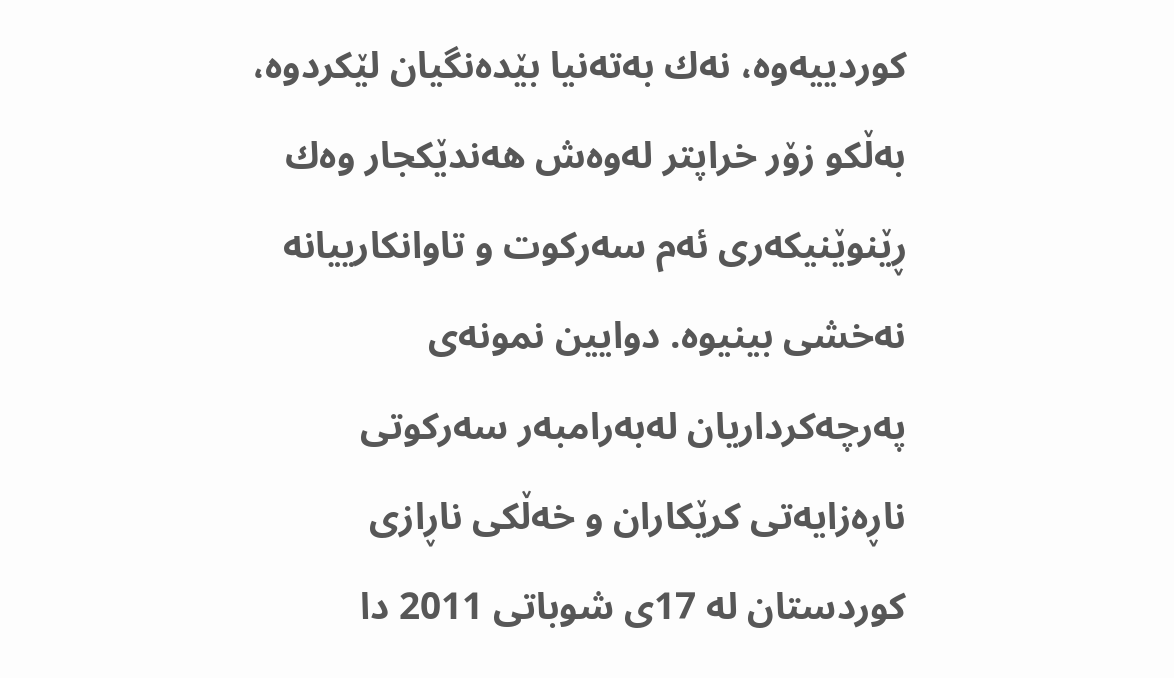كوردییه‌وه‌، نه‌ك به‌ته‌نیا بێده‌نگیان لێكردوه‌، به‌ڵكو زۆر خراپتر له‌وه‌ش هه‌ندێكجار وه‌ك ڕێنوێنیكه‌ری‌ ئه‌م سه‌ركوت و تاوانكارییانه‌ نه‌خشی‌ بینیوه‌. دوایین نمونه‌ی‌ په‌رچه‌كرداریان له‌به‌رامبه‌ر سه‌ركوتی‌ ناڕه‌زایه‌تی‌ كرێكاران و خه‌ڵكی‌ ناڕازی‌ كوردستان له‌ 17ی‌ شوباتی‌ 2011 دا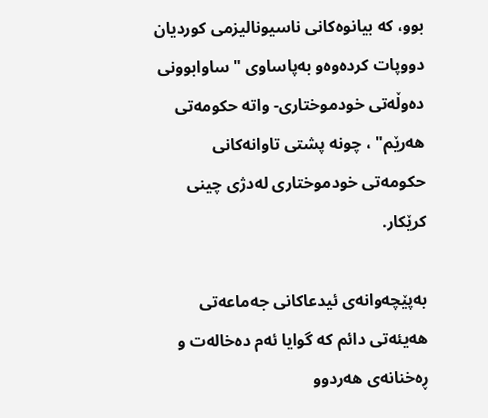بوو، كه‌ بیانوه‌كانی‌ ناسیونالیزمی‌ كوردیان دووپات كرده‌وه‌و به‌پاساوی "ساوابوونی‌ ده‌وڵه‌تی‌ خودموختاری‌- واته‌ حكومه‌تی‌ هه‌رێم" ، چونه‌ پشتی‌ تاوانه‌كانی‌ حكومه‌تی‌ خودموختاری‌ له‌دژی‌ چینی‌ كرێكار.

به‌پێچه‌وانه‌ی‌ ئیدعاكانی‌ جه‌ماعه‌تی‌ هه‌یئه‌تی‌ دائم كه‌ گوایا ئه‌م ده‌خاله‌ت و ڕه‌خنانه‌ی‌ هه‌ردوو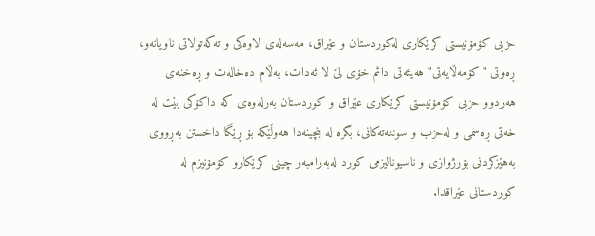حزبی‌ كۆمۆنیستی‌ كرێكاری‌ له‌كوردستان و عێراق، مه‌سه‌له‌ی‌ لاوه‌كی‌ و ته‌كه‌تولاتی‌ ناویانه‌و، ڕه‌وتی‌ "كۆمه‌ڵایه‌تی‌" هه‌یئه‌تی‌ دائم خۆی‌ لێ لا ئه‌دات، به‌ڵام ده‌خاله‌ت و ڕه‌خنه‌ی‌ هه‌ردوو حزبی‌ كۆمۆنیستی‌ كرێكاری‌ عێراق و كوردستان به‌رله‌وه‌ی‌ كه‌ داکۆكی‌ بێت له‌ خه‌تی‌ ڕه‌سمی‌ و له‌حزب و سوننه‌ته‌كانی‌، بگره‌ له‌ بنچینه‌دا هه‌وڵێكه‌ بۆ ڕێگا داخستن به‌ڕووی‌ به‌هێزكردنی‌ بۆرژوازی‌ و ناسیونالیزمی‌ كورد له‌به‌رامبه‌ر چینی‌ كرێكارو كۆمۆنیزم له‌ كوردستانی‌ عێراقدا.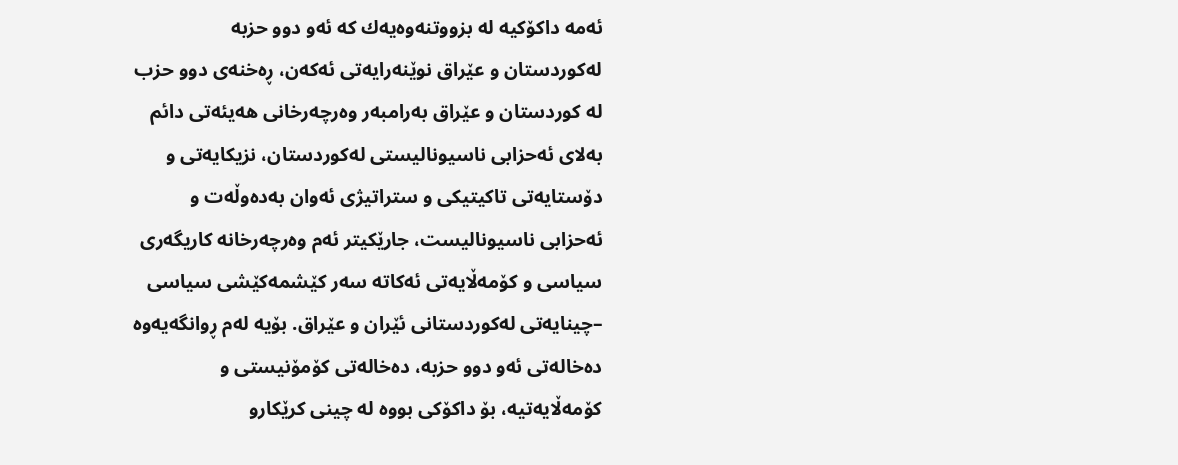ئه‌مه‌ داكۆكیه‌ له‌ بزووتنه‌وه‌یه‌ك كه‌ ئه‌و دوو حزبه‌ له‌كوردستان و عێراق نوێنه‌رایه‌تی‌ ئه‌كه‌ن، ڕه‌خنه‌ی‌ دوو حزب له‌ كوردستان و عێراق به‌رامبه‌ر وه‌رچه‌رخانی‌ هه‌یئه‌تی‌ دائم به‌لای‌ ئه‌حزابی‌ ناسیونالیستی‌ له‌كوردستان، نزیكایه‌تی‌ و دۆستایه‌تی‌ تاكیتیكی‌ و ستراتیژی‌ ئه‌وان به‌ده‌وڵه‌ت و ئه‌حزابی‌ ناسیونالیست، جارێكیتر ئه‌م وه‌رچه‌رخانه‌ كاریگه‌ری‌ سیاسی‌ و كۆمه‌ڵایه‌تی‌ ئه‌كاته‌ سه‌ر كێشمه‌كێشی‌ سیاسی‌ –چینایه‌تی‌ له‌كوردستانی‌ ئێران و عێراق. بۆیه‌ له‌م ڕوانگه‌یه‌وه‌ ده‌خاله‌تی‌ ئه‌و دوو حزبه‌، ده‌خاله‌تی‌ كۆمۆنیستی‌ و كۆمه‌ڵایه‌تیه‌، بۆ داكۆكی‌ بووه‌ له‌ چینی‌ كرێكارو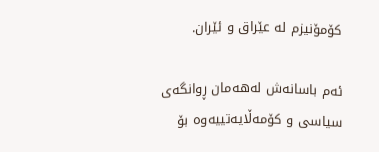كۆمۆنیزم له‌ عێراق و ئێران.

ئه‌م باسانه‌ش له‌هه‌مان ڕوانگه‌ی‌ سیاسی‌ و كۆمه‌ڵایه‌تییه‌وه‌ بۆ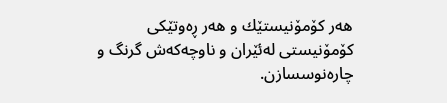هه‌ر كۆمۆنیستێك و هه‌ر ڕه‌وتێكی‌ كۆمۆنیستی‌ له‌ئێران و ناوچه‌كه‌ش گرنگ و چاره‌نوسسازن.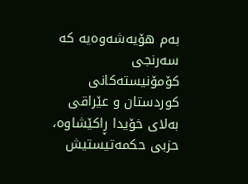به‌م هۆیه‌شه‌وه‌یه‌ كه‌ سه‌رنجی‌ كۆمۆنیسته‌كانی‌ كوردستان و عێراقی‌ به‌لای‌ خۆیدا ڕاكێشاوه‌، حزبی‌ حكمه‌تیستیش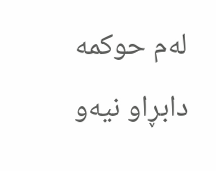له‌م حوكمه‌ دابڕاو نیه‌و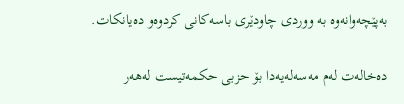به‌پێچه‌وانه‌وه‌ به‌ ووردی‌ چاودێری‌ باسه‌كانی‌ كردوه‌و ده‌یانكات.

ده‌خاله‌ت له‌م مه‌سه‌له‌یه‌دا بۆ حزبی‌ حكمه‌تیست له‌هه‌ر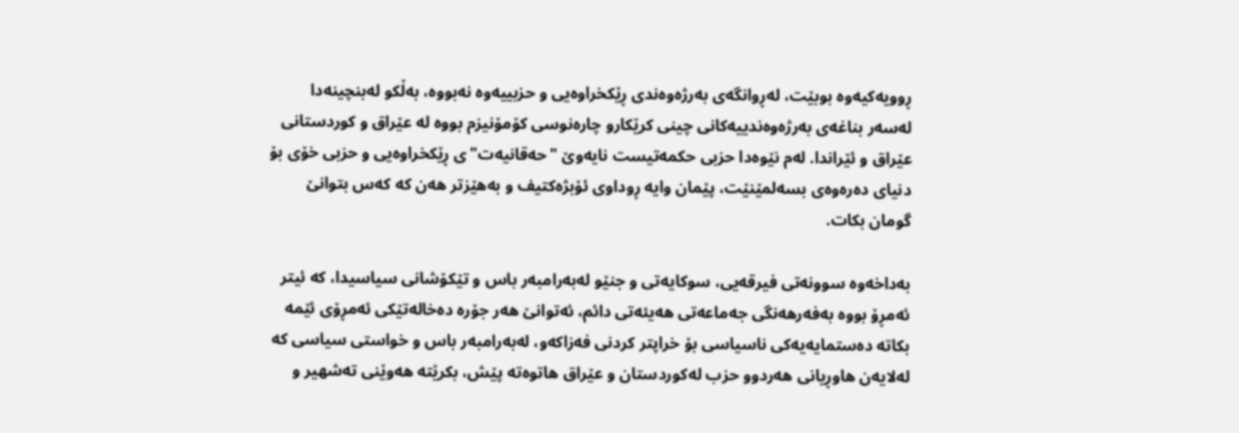ڕوویه‌كیه‌وه‌ بوبێت، له‌ڕوانگه‌ی‌ به‌رژه‌وه‌ندی‌ ڕێكخراوه‌یی‌ و حزبییه‌وه‌ نه‌بووه‌، به‌ڵكو له‌بنچینه‌دا له‌سه‌ر بناغه‌ی‌ به‌رژه‌وه‌ندییه‌كانی‌ چینی‌ كرێكارو چاره‌نوسی‌ كۆمۆنیزم بووه‌‌ له‌ عێراق و كوردستانی‌ عێراق و ئێراندا. له‌م نێوه‌دا حزبی‌ حكمه‌تیست نایه‌وێ‌ "حه‌قانیه‌ت"ی‌ ڕێكخراوه‌یی‌ و حزبی‌ خۆی‌ بۆ دنیای‌ ده‌ره‌وه‌ی‌ بسه‌لمێنێت، پێمان وایه‌ ڕوداوی‌ ئۆبژه‌كتیف و به‌هێزتر هه‌ن كه‌ كه‌س بتوانێ‌ گومان بكات.

به‌داخه‌وه‌ سوونه‌تی‌ فیرقه‌یی‌، سوكایه‌تی‌ و جنێو له‌به‌رامبه‌ر باس و تێكۆشانی‌ سیاسیدا، كه‌ ئیتر ئه‌مڕۆ بووه‌ به‌فه‌رهه‌نگی‌ جه‌ماعه‌تی‌ هه‌یئه‌تی‌ دائم، ئه‌توانێ‌ هه‌ر جۆره‌ ده‌خاله‌تێكی‌ ئه‌مڕۆی‌ ئێمه‌ بكاته‌ ده‌ستمایه‌یه‌كی‌ ناسیاسی بۆ خراپتر كردنی‌ فه‌زاكه‌و، له‌به‌رامبه‌ر باس و خواستی‌ سیاسی‌ كه‌ له‌لایه‌ن هاوڕیانی‌ هه‌ردوو حزب له‌كوردستان و عێراق هاتوه‌ته‌ پێش، بکرێته‌ هه‌وێنی‌ ته‌شهیر و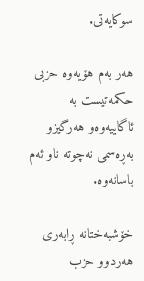سوكایه‌تی‌.

هه‌ر به‌م هۆیه‌وه‌ حزبی‌ حكمه‌تیست به‌ ئاگاییه‌وه‌و هه‌رگیزو به‌ڕه‌سمی‌ نه‌چوته‌ ناو ئه‌م باسانه‌وه‌.

خۆشبه‌ختانه‌ ڕابه‌ری‌ هه‌ردوو حزب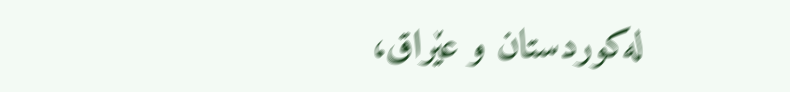له‌كوردستان و عێراق،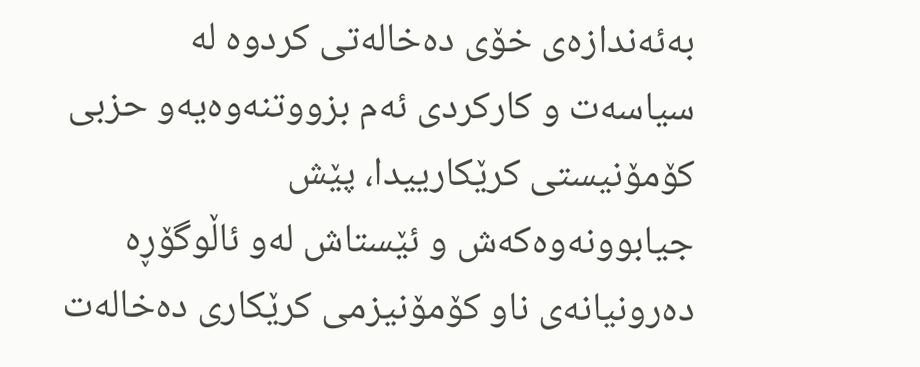به‌ئه‌ندازه‌ی‌ خۆی‌ ده‌خاله‌تی‌ كردوه‌ له‌ سیاسه‌ت و كاركردی‌ ئه‌م بزووتنه‌وه‌یه‌و حزبی‌ كۆمۆنیستی‌ كرێكارییدا، پێش جیابوونه‌وه‌كه‌ش و ئێستاش له‌و ئاڵوگۆڕه‌ ده‌رونیانه‌ی‌ ناو كۆمۆنیزمی‌ كرێكاری‌ ده‌خاله‌ت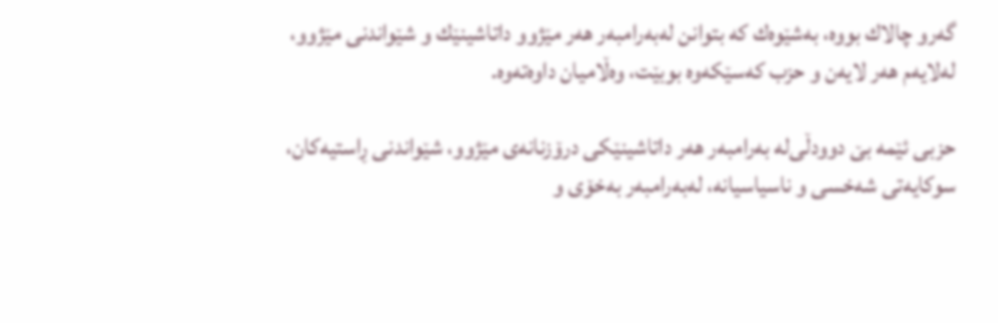گه‌رو چالاك بووه‌، به‌شێوه‌ك كه‌ بتوانن له‌به‌رامبه‌ر هه‌ر مێژوو داتاشینێك و شێواندنی‌ مێژوو، له‌لایه‌م هه‌ر لایه‌ن و حزب كه‌سێكه‌وه‌ بوبێت، وه‌ڵامیان داوه‌ته‌وه‌.

حزبی‌ ئێمه‌ بێ‌ دوودڵی‌له‌ به‌رامبه‌ر هه‌ر داتاشینێكی‌ درۆزنانه‌ی‌ مێژوو، شێواندنی‌ ڕاستیه‌كان، سوكایه‌تی‌ شه‌خسی‌ و ناسیاسیانه‌، له‌به‌رامبه‌ر به‌خۆی‌ و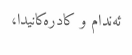ئه‌ندام و كادره‌كانیدا،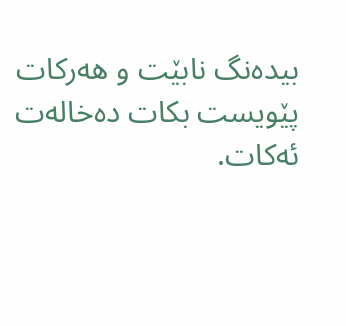بیده‌نگ نابێت و هه‌ركات پێویست بكات ده‌خاله‌ت ئه‌كات.